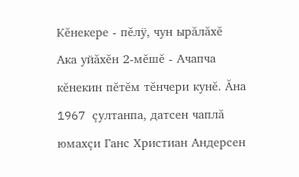Кĕнекере - пĕлÿ, чун ырăлăхĕ
Ака уйăхĕн 2-мĕшĕ - Ачапча кĕнекин пĕтĕм тĕнчери кунĕ. Ăна 1967 çултанпа, датсен чаплă юмахçи Ганс Христиан Андерсен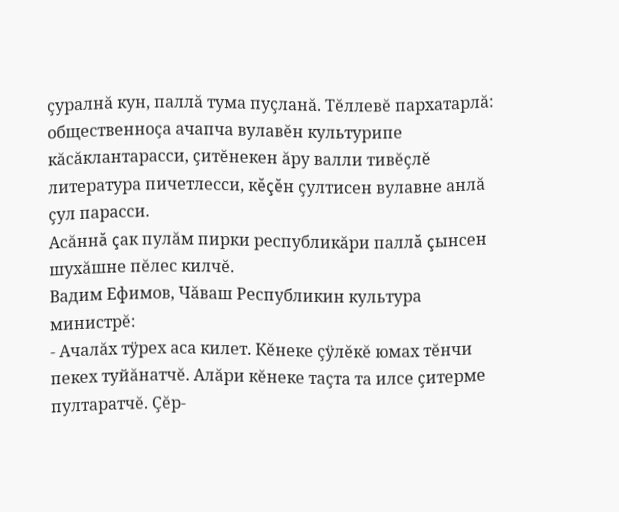çуралнă кун, паллă тума пуçланă. Тĕллевĕ пархатарлă: общественноçа ачапча вулавĕн культурипе кăсăклантарасси, çитĕнекен ăру валли тивĕçлĕ литература пичетлесси, кĕçĕн çултисен вулавне анлă çул парасси.
Асăннă çак пулăм пирки республикăри паллă çынсен шухăшне пĕлес килчĕ.
Вадим Ефимов, Чăваш Республикин культура министрĕ:
- Ачалăх тÿрех аса килет. Кĕнеке çÿлĕкĕ юмах тĕнчи пекех туйăнатчĕ. Алăри кĕнеке таçта та илсе çитерме пултаратчĕ. Çĕр-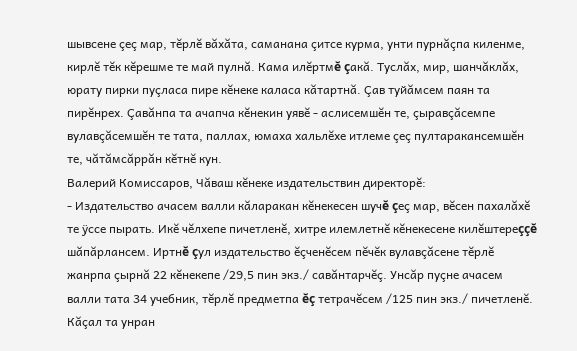шывсене çеç мар, тĕрлĕ вăхăта, саманана çитсе курма, унти пурнăçпа киленме, кирлĕ тĕк кĕрешме те май пулнă. Кама илĕртмĕ çакă. Туслăх, мир, шанчăклăх, юрату пирки пуçласа пире кĕнеке каласа кăтартнă. Çав туйăмсем паян та пирĕнрех. Çавăнпа та ачапча кĕнекин уявĕ - аслисемшĕн те, çыравçăсемпе вулавçăсемшĕн те тата, паллах, юмаха хальлĕхе итлеме çеç пултаракансемшĕн те, чăтăмсăррăн кĕтнĕ кун.
Валерий Комиссаров, Чăваш кĕнеке издательствин директорĕ:
- Издательство ачасем валли кăларакан кĕнекесен шучĕ çеç мар, вĕсен пахалăхĕ те ÿссе пырать. Икĕ чĕлхепе пичетленĕ, хитре илемлетнĕ кĕнекесене килĕштереççĕ шăпăрлансем. Иртнĕ çул издательство ĕçченĕсем пĕчĕк вулавçăсене тĕрлĕ жанрпа çырнă 22 кĕнекепе /29,5 пин экз./ савăнтарчĕç. Унсăр пуçне ачасем валли тата 34 учебник, тĕрлĕ предметпа ĕç тетрачĕсем /125 пин экз./ пичетленĕ. Кăçал та унран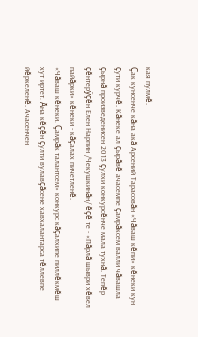кая пулмĕ.
Çак кунсенче кăна акă Арсений Тарасовăн «Чăваш кĕпи» кĕнеки кун çути курчĕ. Кăнеке ал çырăвĕ ачасемпе çамрăксем валли чăвашла çырнă произведенисен 2013 çулхи конкурсĕнче мала тухнă. Тепĕр çĕнтерÿçĕн Елен Нарпин /Чекушкинăн/ ĕçĕ те - «Пăрлă шыври хĕвел пайăрки» кĕнеки - кăçалах пичетленĕ.
«Чăваш кĕнеки. Çамрăк талантсем» конкурс кăçалхипе пиллĕкмĕш хут иртет. Ăна кĕçĕн çулти вулавçăсене хавхалантарса тĕллевпе йĕркеленĕ. Ачасенчен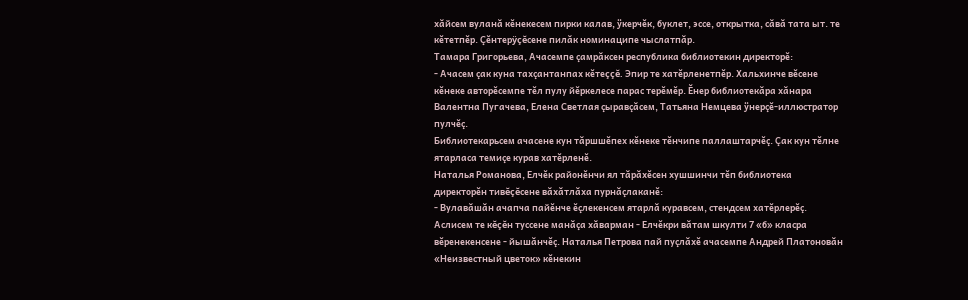хăйсем вуланă кĕнекесем пирки калав, ÿкерчĕк, буклет, эссе, открытка, сăвă тата ыт. те кĕтетпĕр. Çĕнтерÿçĕсене пилăк номинаципе чыслатпăр.
Тамара Григорьева, Ачасемпе çамрăксен республика библиотекин директорĕ:
- Ачасем çак куна тахçантанпах кĕтеççĕ. Эпир те хатĕрленетпĕр. Хальхинче вĕсене кĕнеке авторĕсемпе тĕл пулу йĕркелесе парас терĕмĕр. Ĕнер библиотекăра хăнара Валентна Пугачева, Елена Светлая çыравçăсем, Татьяна Немцева ÿнерçĕ-иллюстратор пулчĕç.
Библиотекарьсем ачасене кун тăршшĕпех кĕнеке тĕнчипе паллаштарчĕç. Çак кун тĕлне ятарласа темиçе курав хатĕрленĕ.
Наталья Романова, Елчĕк районĕнчи ял тăрăхĕсен хушшинчи тĕп библиотека директорĕн тивĕçĕсене вăхăтлăха пурнăçлаканĕ:
- Вулавăшăн ачапча пайĕнче ĕçлекенсем ятарлă куравсем, стендсем хатĕрлерĕç. Аслисем те кĕçĕн туссене манăçа хăварман - Елчĕкри вăтам шкулти 7 «б» класра вĕренекенсене - йышăнчĕç. Наталья Петрова пай пуçлăхĕ ачасемпе Андрей Платоновăн «Неизвестный цветок» кĕнекин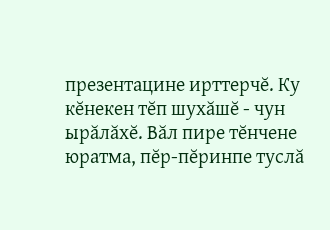презентацине ирттерчĕ. Ку кĕнекен тĕп шухăшĕ - чун ырăлăхĕ. Вăл пире тĕнчене юратма, пĕр-пĕринпе туслă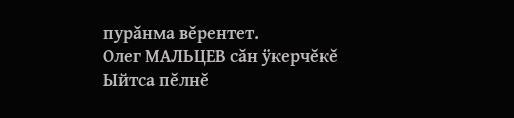пурăнма вĕрентет.
Олег МАЛЬЦЕВ сăн ÿкерчĕкĕ
Ыйтса пĕлнĕ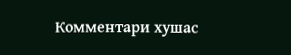Комментари хушас